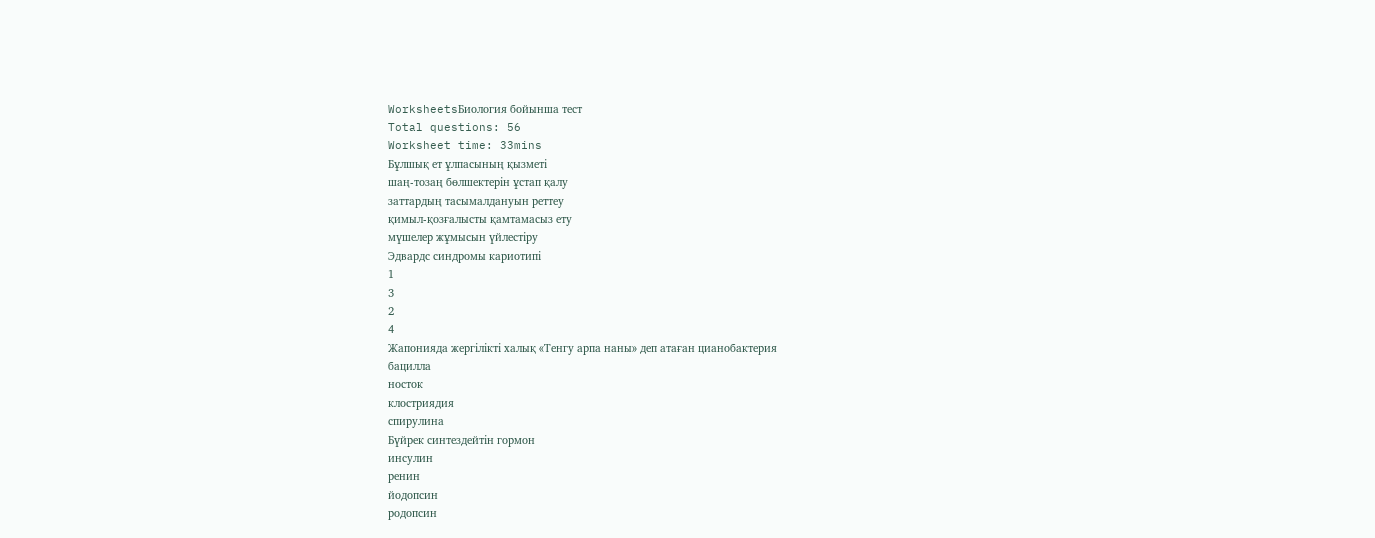WorksheetsБиология бойынша тест
Total questions: 56
Worksheet time: 33mins
Бұлшық ет ұлпасының қызметі
шаң-тозаң бөлшектерін ұстап қалу
заттардың тасымалдануын реттеу
қимыл-қозғалысты қамтамасыз ету
мүшелер жұмысын үйлестіру
Эдвардс синдромы кариотипі
1
3
2
4
Жапонияда жергілікті халық «Тенгу арпа наны» деп атаған цианобактерия
бацилла
носток
клостриядия
спирулина
Бүйрек синтездейтін гормон
инсулин
ренин
йодопсин
родопсин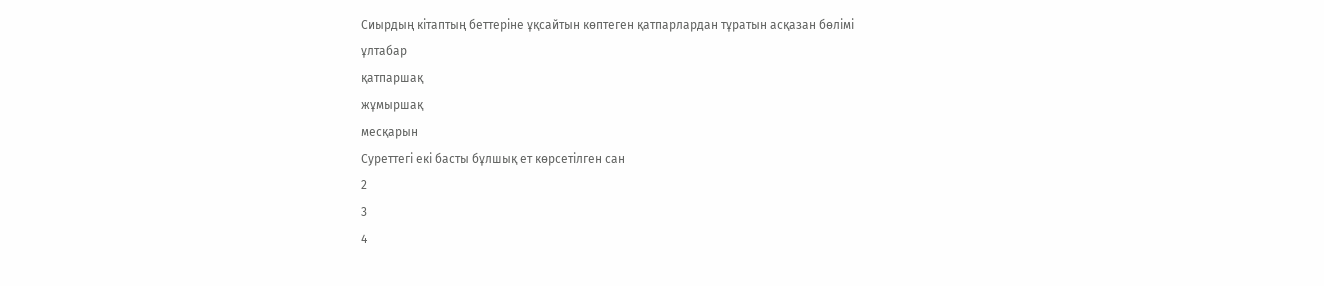Сиырдың кітаптың беттеріне ұқсайтын көптеген қатпарлардан тұратын асқазан бөлімі
ұлтабар
қатпаршақ
жұмыршақ
месқарын
Суреттегі екі басты бұлшық ет көрсетілген сан
2
3
4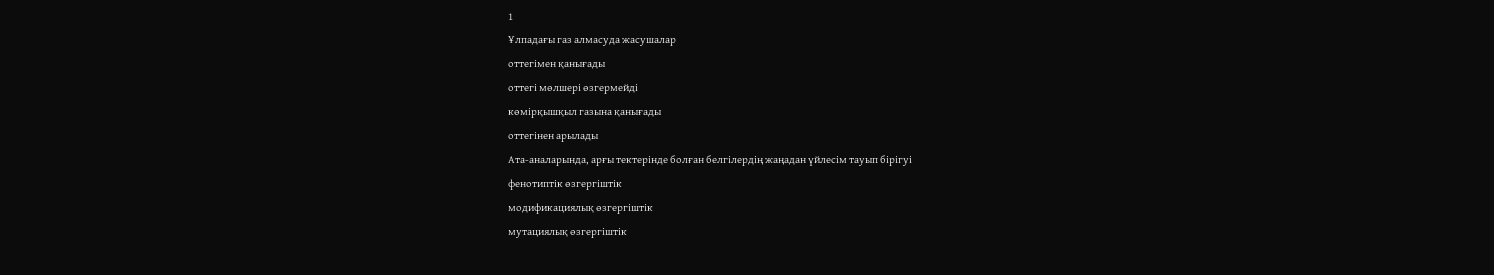1
Ұлпадағы газ алмасуда жасушалар
оттегімен қанығады
оттегі мөлшері өзгермейді
көмірқышқыл газына қанығады
оттегінен арылады
Ата-аналарында, арғы тектерінде болған белгілердің жаңадан үйлесім тауып бірігуі
фенотиптік өзгергіштік
модификациялық өзгергіштік
мутациялық өзгергіштік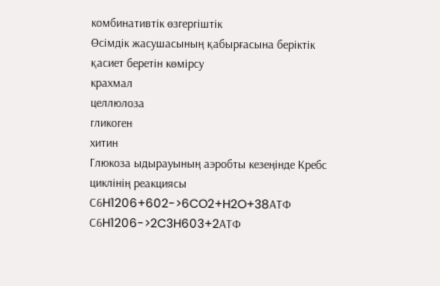комбинативтік өзгергіштік
Өсімдік жасушасының қабырғасына беріктік қасиет беретін көмірсу
крахмал
целлюлоза
гликоген
хитин
Глюкоза ыдырауының аэробты кезеңінде Кребс циклінің реакциясы
С6H1206+602->6CO2+H2O+38АТФ
С6H1206->2C3H603+2АТФ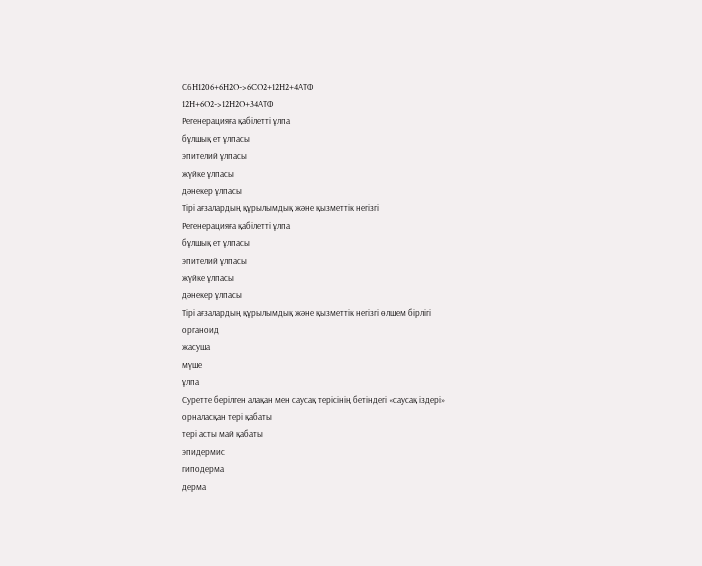С6H1206+6H2O->6CO2+12H2+4АТФ
12H+6O2->12H2O+34АТФ
Регенерацияға қабілетті ұлпа
бұлшық ет ұлпасы
эпителий ұлпасы
жүйке ұлпасы
дәнекер ұлпасы
Тірі ағзалардың құрылымдық және қызметтік негізгі
Регенерацияға қабілетті ұлпа
бұлшық ет ұлпасы
эпителий ұлпасы
жүйке ұлпасы
дәнекер ұлпасы
Тірі ағзалардың құрылымдық және қызметтік негізгі өлшем бірлігі
органоид
жасуша
мүше
ұлпа
Cуретте берілген алақан мен саусақ терісінің бетіндегі «саусақ іздері» орналасқан тері қабаты
тері асты май қабаты
эпидермис
гиподерма
дерма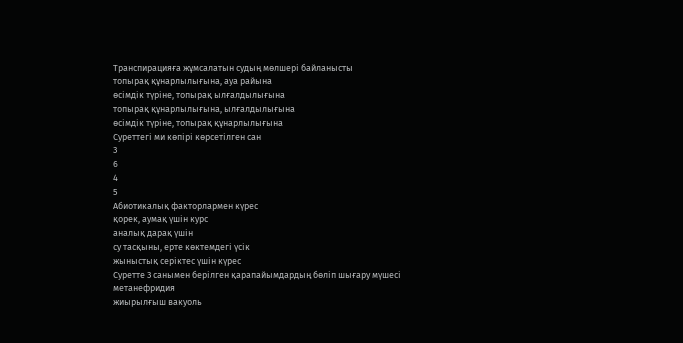Транспирацияға жұмсалатын судың мөлшері байланысты
топырақ құнарлылығына, ауа райына
өсімдік түріне, топырақ ылғалдылығына
топырақ құнарлылығына, ылғалдылығына
өсімдік түріне, топырақ құнарлылығына
Суреттегі ми көпірі көрсетілген сан
3
6
4
5
Абиотикалық факторлармен күрес
қорек, аумақ үшiн курс
аналық дарақ үшiн
су тасқыны, ерте көктемдегi үciк
жыныстық серiктес үшiн күрес
Суретте 3 санымен берілген қарапайымдардың бөліп шығару мүшесі
метанефридия
жиырылғыш вакуоль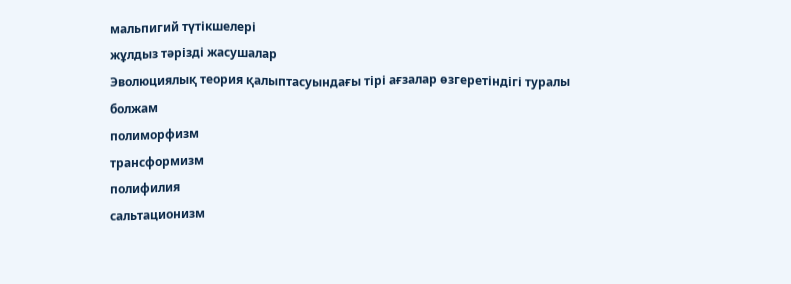мальпигий түтікшелері
жұлдыз тәрізді жасушалар
Эволюциялық теория қалыптасуындағы тірі ағзалар өзгеретіндігі туралы болжам
полиморфизм
трансформизм
полифилия
сальтационизм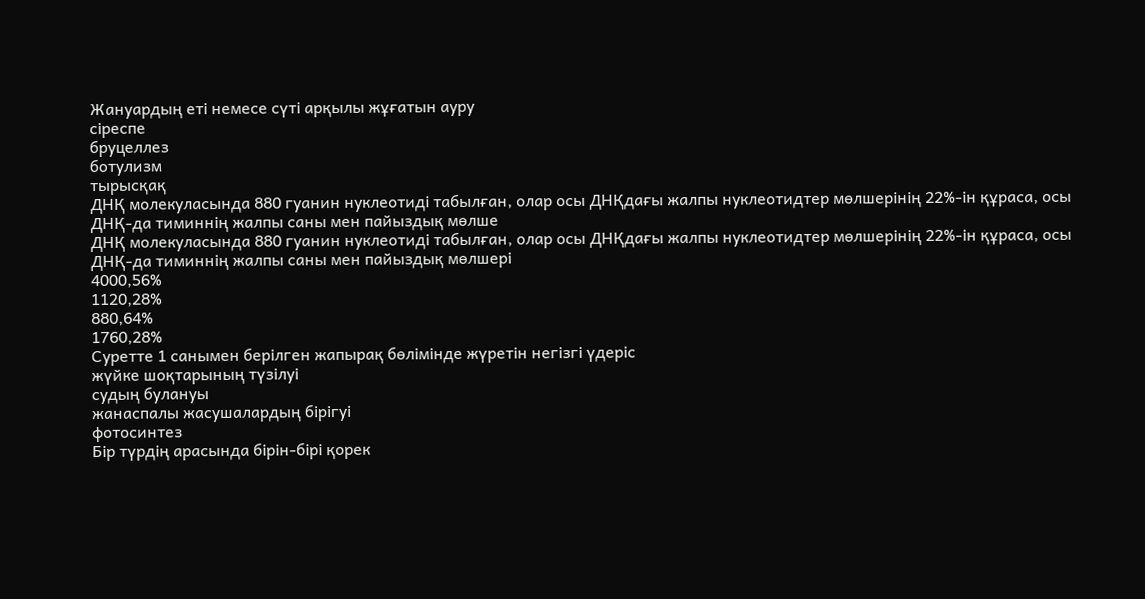Жануардың еті немесе сүті арқылы жұғатын ауру
сіреспе
бруцеллез
ботулизм
тырысқақ
ДНҚ молекуласында 880 гуанин нуклеотиді табылған, олар осы ДНҚдағы жалпы нуклеотидтер мөлшерінің 22%-ін құраса, осы ДНҚ-да тиминнің жалпы саны мен пайыздық мөлше
ДНҚ молекуласында 880 гуанин нуклеотиді табылған, олар осы ДНҚдағы жалпы нуклеотидтер мөлшерінің 22%-ін құраса, осы ДНҚ-да тиминнің жалпы саны мен пайыздық мөлшері
4000,56%
1120,28%
880,64%
1760,28%
Суретте 1 санымен берілген жапырақ бөлімінде жүретін негізгі үдеріс
жүйке шоқтарының түзілуі
судың булануы
жанаспалы жасушалардың бірігуі
фотосинтез
Бір түрдің арасында бірін-бірі қорек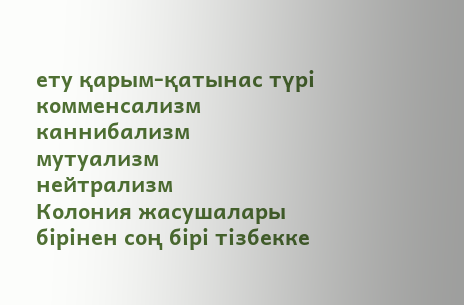ету қарым-қатынас түрі
комменсализм
каннибализм
мутуализм
нейтрализм
Колония жасушалары бірінен соң бірі тізбекке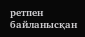ретпен байланысқан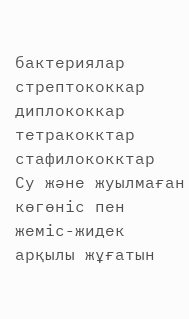бактериялар
стрептококкар
диплококкар
тетракокктар
стафилококктар
Су және жуылмаған көгөніс пен жеміс-жидек арқылы жұғатын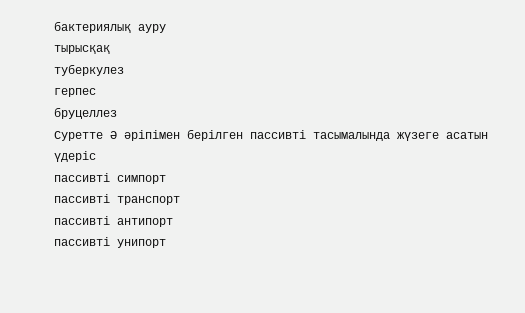бактериялық ауру
тырысқақ
туберкулез
герпес
бруцеллез
Суретте Ә әріпімен берілген пассивті тасымалында жүзеге асатын үдеріс
пассивті симпорт
пассивті транспорт
пассивті антипорт
пассивті унипорт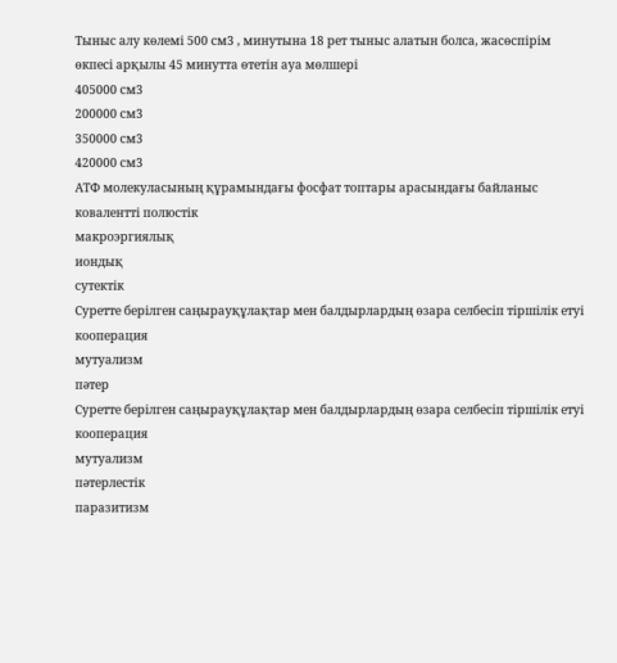Тыныс алу көлемі 500 см3 , минутына 18 рет тыныс алатын болса, жасөспірім өкпесі арқылы 45 минутта өтетін ауа мөлшері
405000 см3
200000 см3
350000 см3
420000 см3
АТФ молекуласының құрамындағы фосфат топтары арасындағы байланыс
ковалентті полюстік
макроэргиялық
иондық
сутектік
Суретте берілген саңырауқұлақтар мен балдырлардың өзара селбесіп тіршілік етуі
кооперация
мутуализм
пәтер
Суретте берілген саңырауқұлақтар мен балдырлардың өзара селбесіп тіршілік етуі
кооперация
мутуализм
пәтерлестік
паразитизм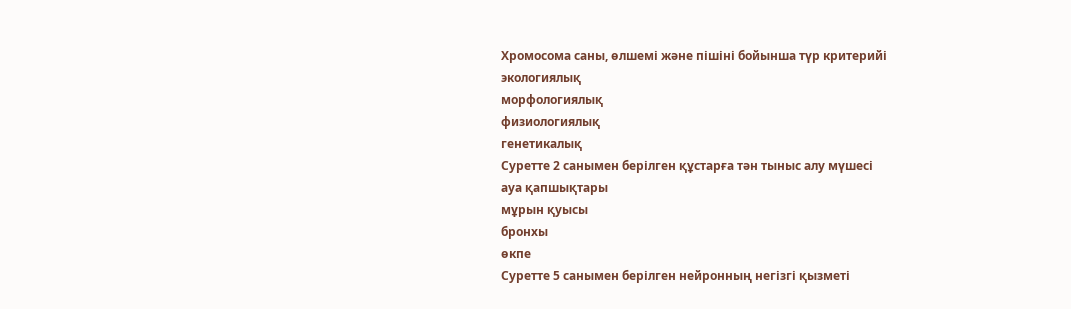Хромосома саны, өлшемі және пішіні бойынша түр критерийі
экологиялық
морфологиялық
физиологиялық
генетикалық
Суретте 2 санымен берілген құстарға тән тыныс алу мүшесі
ауа қапшықтары
мұрын қуысы
бронхы
өкпе
Суретте 5 санымен берілген нейронның негізгі қызметі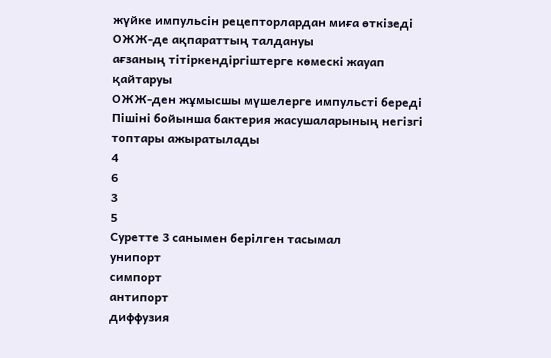жүйке импульсін рецепторлардан миға өткізеді
ОЖЖ-де ақпараттың талдануы
ағзаның тітіркендіргіштерге көмескі жауап қайтаруы
ОЖЖ-ден жұмысшы мүшелерге импульсті береді
Пішіні бойынша бактерия жасушаларының негізгі топтары ажыратылады
4
6
3
5
Суретте 3 санымен берілген тасымал
унипорт
симпорт
антипорт
диффузия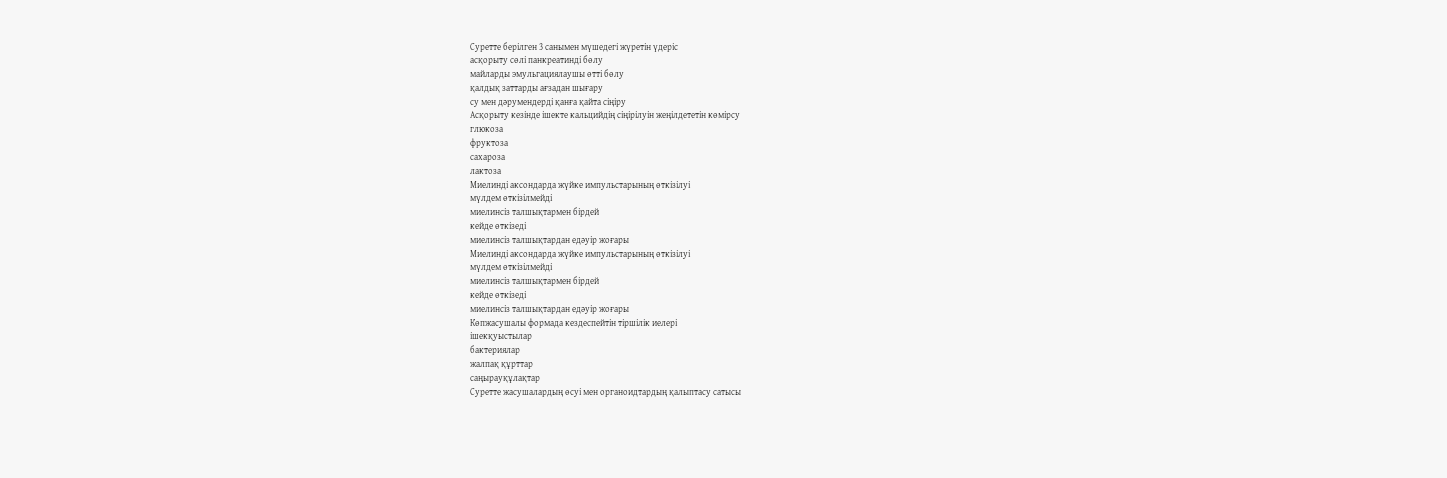Суретте берілген 3 санымен мүшедегі жүретін үдеріс
асқорыту сөлі панкреатинді бөлу
майларды эмульгациялаушы өтті бөлу
қалдық заттарды ағзадан шығару
су мен дәрумендерді қанға қайта сіңіру
Асқорыту кезінде ішекте кальцийдің сіңірілуін жеңілдететін көмірсу
глюкоза
фруктоза
сахароза
лактоза
Миелинді аксондарда жүйке импульстарының өткізілуі
мүлдем өткізілмейді
миелинсіз талшықтармен бірдей
кейде өткізеді
миелинсіз талшықтардан едәуір жоғары
Миелинді аксондарда жүйке импульстарының өткізілуі
мүлдем өткізілмейді
миелинсіз талшықтармен бірдей
кейде өткізеді
миелинсіз талшықтардан едәуір жоғары
Көпжасушалы формада кездеспейтін тіршілік иелері
ішекқуыстылар
бактериялар
жалпақ құрттар
саңырауқұлақтар
Суретте жасушалардың өсуі мен органоидтардың қалыптасу сатысы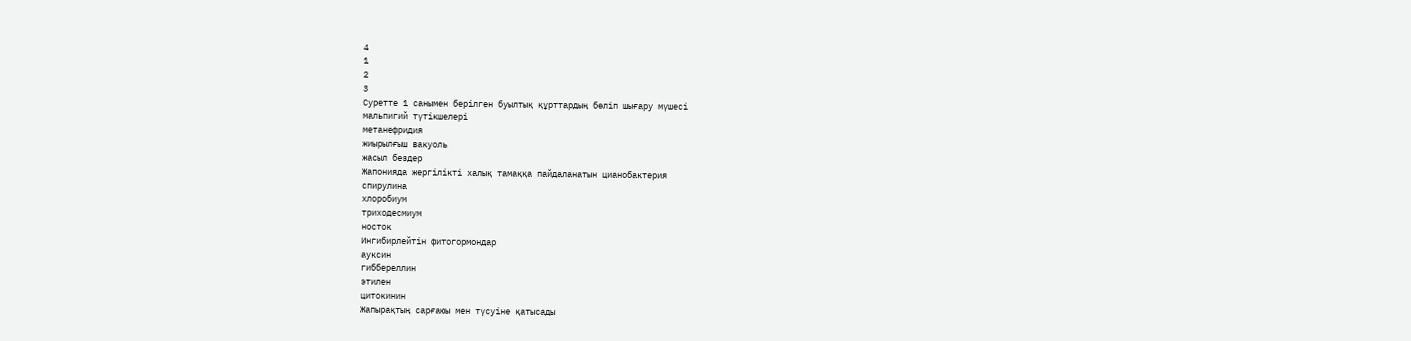4
1
2
3
Суретте 1 санымен берілген буылтық құрттардың бөліп шығару мүшесі
мальпигий түтікшелері
метанефридия
жиырылғыш вакуоль
жасыл бездер
Жапонияда жергілікті халық тамаққа пайдаланатын цианобактерия
спирулина
хлоробиум
триходесмиум
носток
Ингибирлейтін фитогормондар
ауксин
гиббереллин
этилен
цитокинин
Жапырақтың сарғаюы мен түсуіне қатысады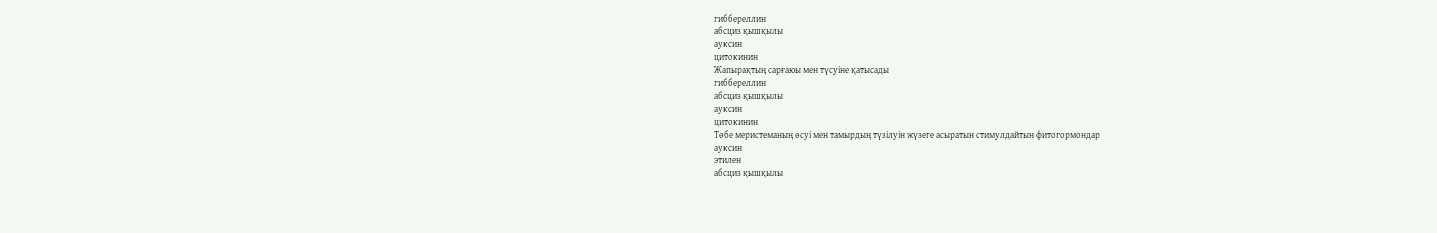гиббереллин
абсциз қышқылы
ауксин
цитокинин
Жапырақтың сарғаюы мен түсуіне қатысады
гиббереллин
абсциз қышқылы
ауксин
цитокинин
Төбе меристеманың өсуі мен тамырдың түзілуін жүзеге асыратын стимулдайтын фитогормондар
ауксин
этилен
абсциз қышқылы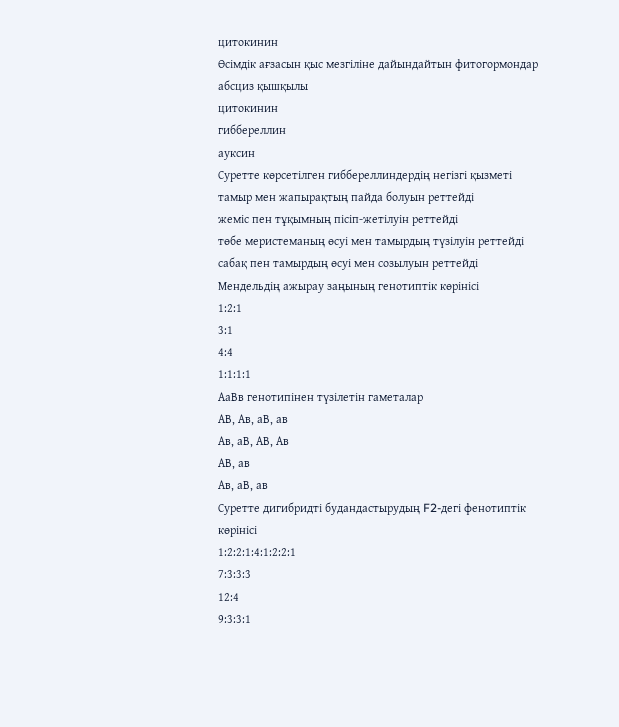цитокинин
Өсімдік ағзасын қыс мезгіліне дайындайтын фитогормондар
абсциз қышқылы
цитокинин
гиббереллин
ауксин
Суретте көрсетілген гиббереллиндердің негізгі қызметі
тамыр мен жапырақтың пайда болуын реттейді
жеміс пен тұқымның пісіп-жетілуін реттейді
төбе меристеманың өсуі мен тамырдың түзілуін реттейді
сабақ пен тамырдың өсуі мен созылуын реттейді
Мендельдің ажырау заңының генотиптік көрінісі
1:2:1
3:1
4:4
1:1:1:1
АаВв генотипінен түзілетін гаметалар
АВ, Ав, аВ, ав
Ав, аВ, АВ, Ав
АВ, ав
Ав, аВ, ав
Суретте дигибридті будандастырудың F2-дегі фенотиптік көрінісі
1:2:2:1:4:1:2:2:1
7:3:3:3
12:4
9:3:3:1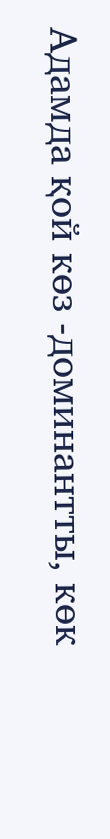Адамда қой көз -доминантты, көк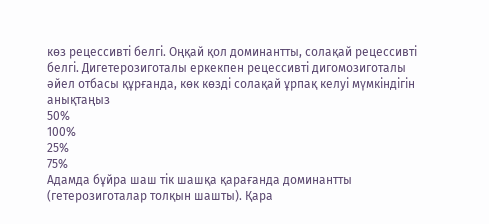көз рецессивті белгі. Оңқай қол доминантты, солақай рецессивті белгі. Дигетерозиготалы еркекпен рецессивті дигомозиготалы әйел отбасы құрғанда, көк көзді солақай ұрпақ келуі мүмкіндігін анықтаңыз
50%
100%
25%
75%
Адамда бұйра шаш тік шашқа қарағанда доминантты (гетерозиготалар толқын шашты). Қара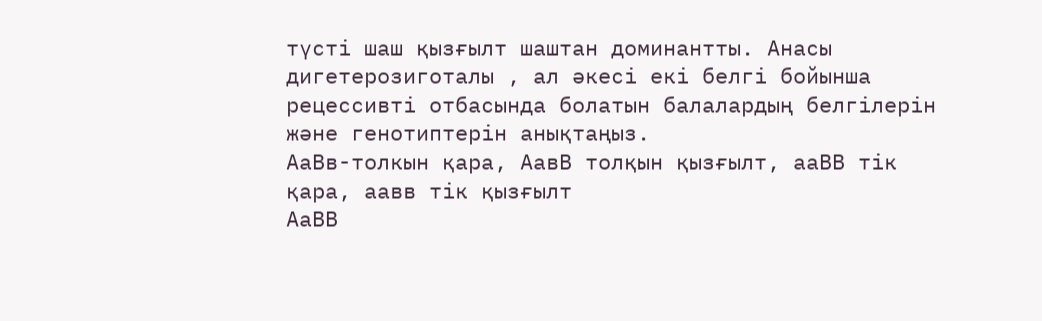түсті шаш қызғылт шаштан доминантты. Анасы дигетерозиготалы , ал әкесі екі белгі бойынша рецессивті отбасында болатын балалардың белгілерін және генотиптерін анықтаңыз.
АаВв-толкын қара, АавВ толқын қызғылт, ааВВ тік қара, аавв тік қызғылт
AaВB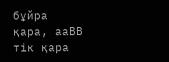бұйра қара, ааВВ тік қара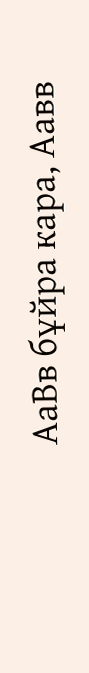АаВв бұйра кара, Аавв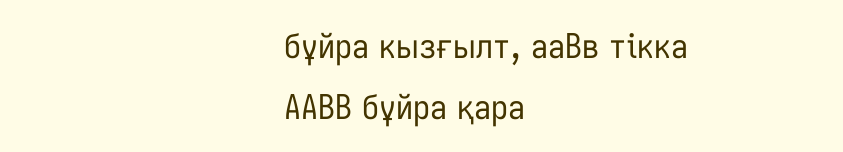бұйра кызғылт, ааВв тікка
ААВВ бұйра қара